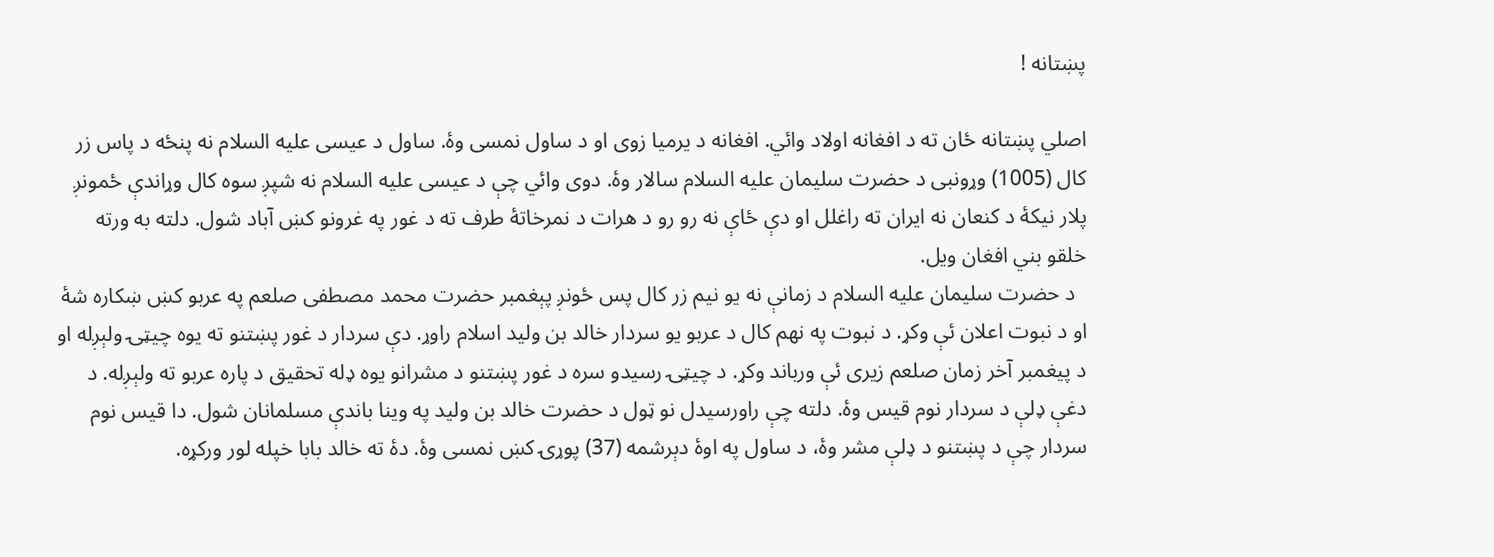پښتانه !

اصلي پښتانه ځان ته د افغانه اولاد وائي. افغانه د يرميا زوی او د ساول نمسی وۀ. ساول د عيسی عليه السلام نه پنځه د پاس زر کال (1005) وړونبی د حضرت سليمان عليه السلام سالار وۀ. دوی وائي چې د عيسی عليه السلام نه شپږ سوه کال وړاندې ځمونږ پلار نيکۀ د کنعان نه ايران ته راغلل او دې ځاې نه رو رو د هرات د نمرخاتۀ طرف ته د غور په غرونو کښ آباد شول. دلته به ورته خلقو بني افغان ويل.
  د حضرت سليمان عليه السلام د زمانې نه يو نيم زر کال پس ځونږ پېغمبر حضرت محمد مصطفی صلعم په عربو کښ ښکاره شۀ او د نبوت اعلان ئې وکړ. د نبوت په نهم کال د عربو يو سردار خالد بن وليد اسلام راوړ. دې سردار د غور پښتنو ته يوه چيټۍ ولېږله او د پيغمبر آخر زمان صلعم زيری ئې ورباند وکړ. د چيټۍ رسيدو سره د غور پښتنو د مشرانو يوه ډله تحقيق د پاره عربو ته ولېږله. د دغې ډلې د سردار نوم قيس وۀ. دلته چې راورسيدل نو ټول د حضرت خالد بن وليد په وينا باندې مسلمانان شول. دا قيس نوم سردار چې د پښتنو د ډلې مشر وۀ، د ساول په اوۀ دېرشمه (37) پوړۍ کښ نمسی وۀ. دۀ ته خالد بابا خپله لور ورکړه.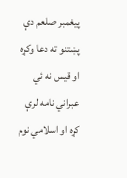پيغمبر صلعم دې پښتنو ته دعا وکړه او قيس نه ئي عبراني نامه لرې کړه او اسلامي نوم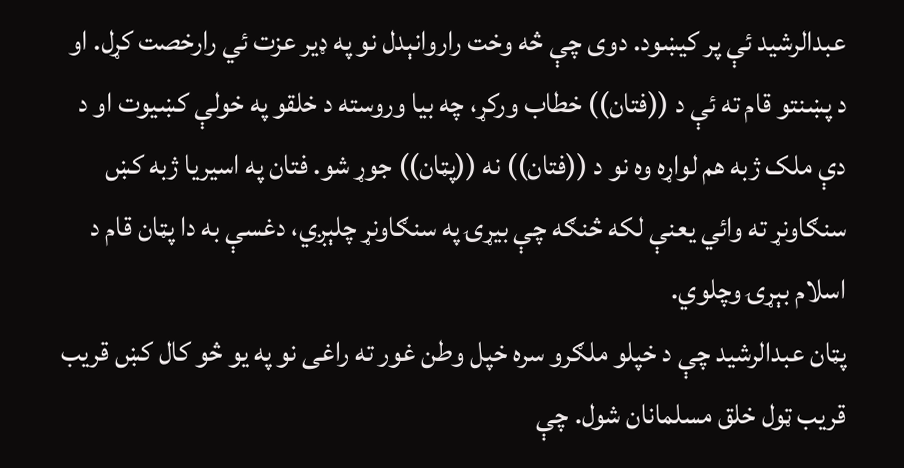عبدالرشيد ئې پر کيښود. دوی چې څه وخت راروانېدل نو په ډير عزت ئي رارخصت کړل. او د پښنتو قام ته ئې د ((فتان)) خطاب ورکړ، چه بيا وروسته د خلقو په خولې کښيوت او د دې ملک ژبه هم لواړه وه نو د ((فتان)) نه ((پټان)) جوړ شو. فتان په اسيريا ژبه کښ سنګاونړ ته وائي يعنې لکه څنګه چې بيړۍ په سنګاونړ چلېږي، دغسې به دا پټان قام د اسلام بېړۍ وچلوي.
پټان عبدالرشيد چې د خپلو ملګرو سره خپل وطن غور ته راغی نو په يو څو کال کښ قريب قريب ټول خلق مسلمانان شول. چې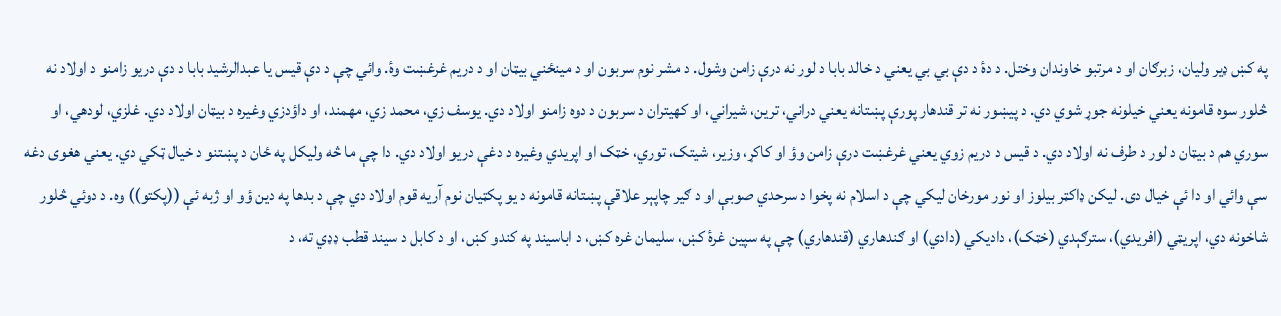په کښ ډير وليان، زبرګان او د مرتبو خاوندان وختل. د دۀ د دې بي بي يعني د خالد بابا د لور نه درې زامن وشول. د مشر نوم سربون او د مينځني بيټان او د دريم غرغښت وۀ. وائي چې د دې قيس يا عبدالرشيد بابا د دې دريو زامنو د اولاد نه څلور سوه قامونه يعني خيلونه جوړ شوي دي. د پيښور نه تر قندهار پورې پښتانه يعني دراني، ترين، شيراني، او کهيتران د سربون د دوه زامنو اولاد دي. يوسف زي، محمد زي، مهمند، او داؤدزي وغيره د بيټان اولاد دي. غلزي، لودهي، او سوري هم د بيټان د لور د طرف نه اولاد دي. د قيس د دريم زوي يعني غرغښت درې زامن وؤ او کاکړ، وزير، شيتک، توري، خټک او اپريدي وغيره د دغې دريو اولاد دي. دا چې ما څه وليکل په ځان د پښتنو د خيال ټکي دي. يعني هغوی دغه سې وائي او دا ئې خيال دی. ليکن ډاکټر بيلوز او نور مورخان ليکي چې د اسلام نه پخوا د سرحدي صوبې او د ګير چاپېر علاقې پښتانه قامونه د يو پکټيان نوم آريه قوم اولاد دي چې د بدها په دين ؤو او ژبه ئې ((پکتو)) وه. د دوئي څلور شاخونه دي، اپريټي (افريدي)، سترګېدي (خټک)، داديکي (دادي) او ګندهاري (قندهاري) چې په سپين غرۀ کښ، سليمان غره کښ، د اباسيند په کندو کښ، او د کابل د سيند قطب ډډي ته، د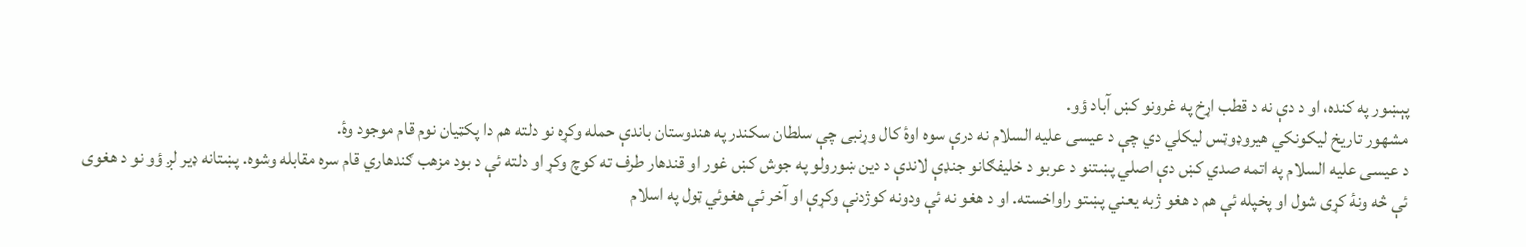پېښور په کنده، او د دې نه د قطب اړخ په غرونو کښ آباد ؤو.
مشهور تاريخ ليکونکي هيروډوټس ليکلي دي چې د عيسی عليه السلام نه درې سوه اوۀ کال وړنبی چې سلطان سکندر په هندوستان باندې حمله وکړه نو دلته هم دا پکټيان نوم قام موجود وۀ.
د عيسی عليه السلام په اتمه صدي کښ دې اصلي پښتنو د عربو د خليفګانو جنډې لاندې د دين ښورولو په جوش کښ غور او قندهار طرف ته کوچ وکړ او دلته ئې د بود مزهب ګندهاري قام سره مقابله وشوه. پښتانه ډير لږ ؤو نو د هغوی ئې څه ونۀ کړی شول او پخپله ئې هم د هغو ژبه يعني پښتو راواخسته. او د هغو نه ئې ودونه کوژدنې وکړې او آخر ئې هغوئي ټول په اسلام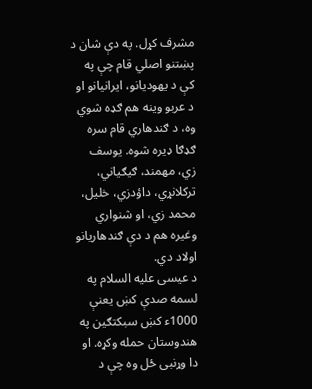مشرف کړل. په دې شان د پښتنو اصلي قام چې په کې د يهوديانو، ايرانيانو او د عربو وينه هم ګډه شوي وه، د ګندهاري قام سره ګډګا ډيره شوه. يوسف زي، مهمند، ګيګياني، ترکلانړي، داؤدزي، خليل، محمد زي، او شنواري وغيره هم د دې ګندهاريانو اولاد دي.
د عيسی عليه السلام په لسمه صدې کښ يعنې 1000ء کښ سبکتګين په هندوستان حمله وکړه. او دا وړنبی ځل وه چې د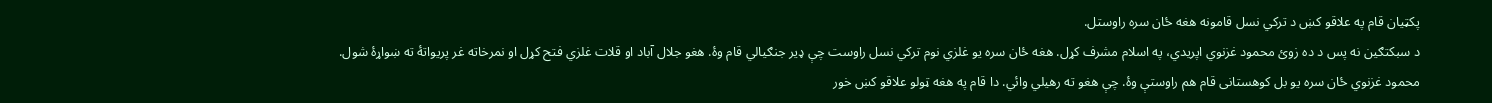پکټيان قام په علاقو کښ د ترکي نسل قامونه هغه ځان سره راوستل.
د سبکتګين نه پس د ده زوئ محمود غزنوي اپريدي، په اسلام مشرف کړل. هغه ځان سره يو غلزي نوم ترکي نسل راوست چې ډير جنګيالي قام وۀ. هغو جلال آباد او قلات غلزي فتح کړل او نمرخاته غر پريواتۀ ته ښواړۀ شول. محمود غزنوي ځان سره يو بل کوهستانی قام هم راوستې وۀ. چې هغو ته رهيلي وائي. دا قام په هغه ټولو علاقو کښ خور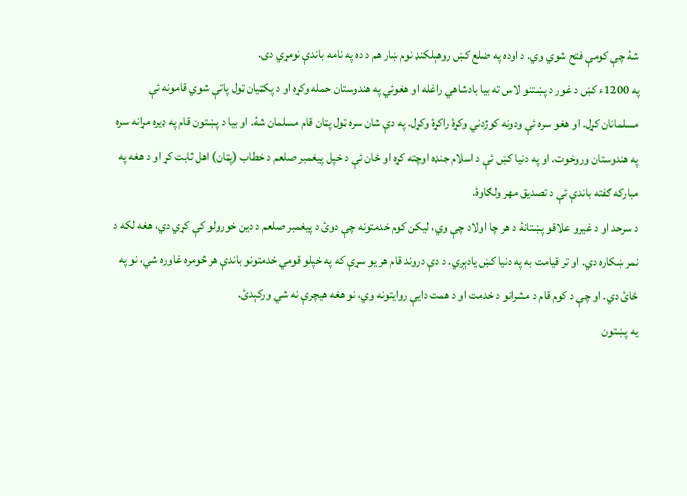شۀ چې کومې فتح شوي وي. د اوده په ضلع کښ روهېلکنډ نوم ښار هم د ده په نامه باندې نومړي دی.
په 1200ء کښ د غور د پښتنو لاس ته بيا بادشاهي راغله او هغوئي په هندوستان حمله وکړه او د پکټيان ټول پاتې شوي قامونه ئې مسلمانان کړل. او هغو سره ئې ودونه کوژدني وکړۀ راکړۀ وکړل. په دې شان سره ټول پټان قام مسلمان شۀ. او بيا د پښتون قام په ډيره مړانه سره په هندوستان وروخوت. او په دنيا کښ ئې د اسلام جنډه اوچته کړه او ځان ئې د خپل پيغمبر صلعم د خطاب (پټان) اهل ثابت کړ او د هغه په مبارکه ګفته باندې ئې د تصديق مهر ولګاوۀ.
د سرحد او د غيرو علاقو پښتانۀ د هر چا اولاد چې وي، ليکن کوم خدمتونه چې دوئ د پيغمبر صلعم د دين خورولو کې کړي دي، هغه لکه د نمر ښکاره دي. او تر قيامت به په دنيا کښ يادېږي. د دې دروند قام هر يو سړې که په خپلو قومي خدمتونو باندې هر څومره غاوره شي، نو په ځائ دي. او چې د کوم قام د مشرانو د خدمت او د همت دایې روايتونه وي، نو هغه هيچرې نه شي ورکېدئ.
يه پښتون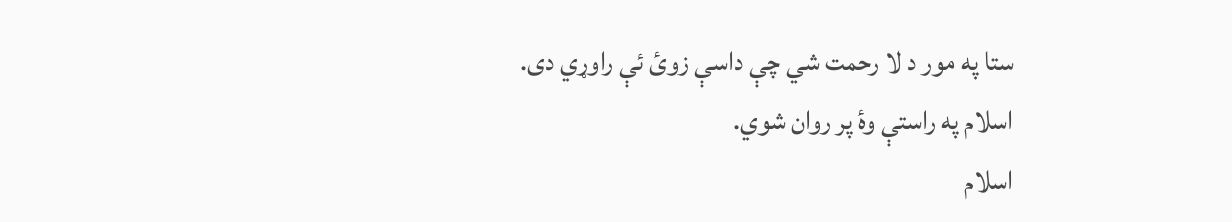ستا په مور د لا رحمت شي چې داسې زوئ ئې راوړي دی.
اسلام په راستې وۀ پر روان شوي.
اسلام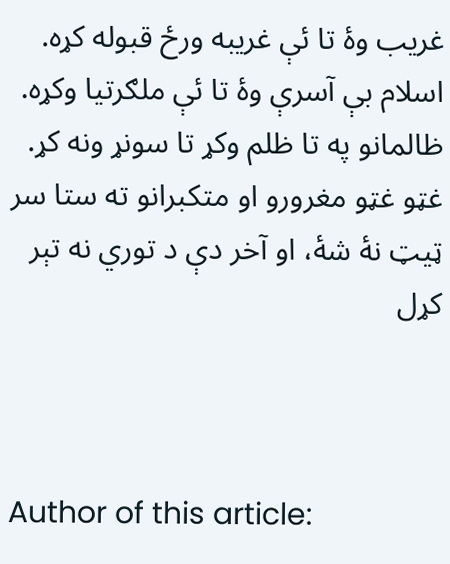غريب وۀ تا ئې غريبه ورځ قبوله کړه.
اسلام بې آسرې وۀ تا ئې ملګرتيا وکړه.
ظالمانو په تا ظلم وکړ تا سونړ ونه کړ.
غټو غټو مغرورو او متکبرانو ته ستا سر ټيټ نۀ شۀ، او آخر دې د توري نه تېر کړل



Author of this article: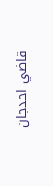قاضي احدجان